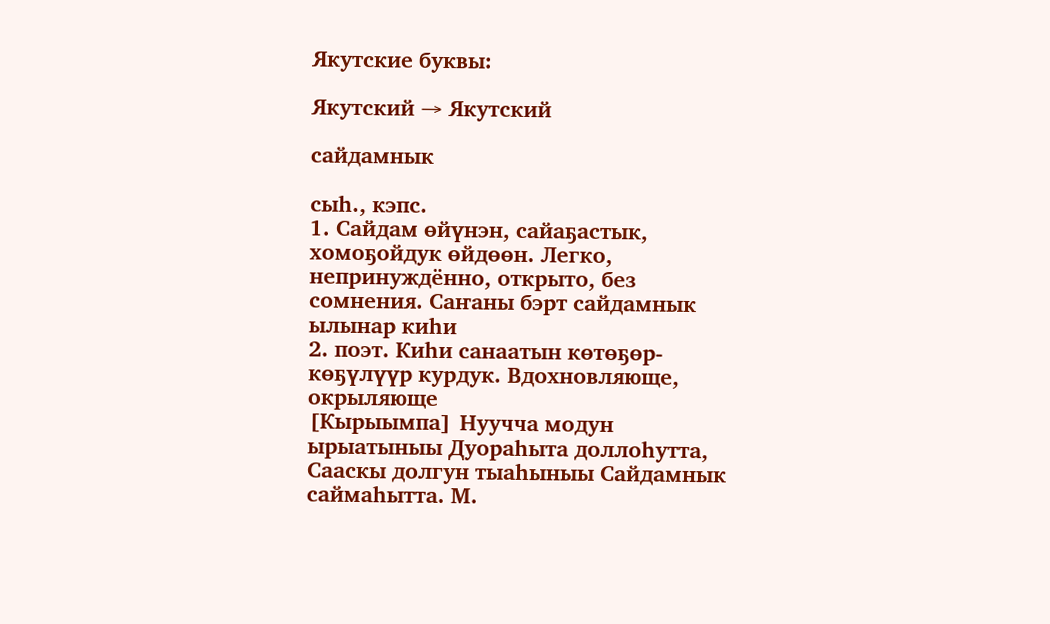Якутские буквы:

Якутский → Якутский

сайдамнык

сыһ., кэпс.
1. Сайдам өйүнэн, сайаҕастык, хомоҕойдук өйдөөн. Легко, непринуждённо, открыто, без сомнения. Саҥаны бэрт сайдамнык ылынар киһи
2. поэт. Киһи санаатын көтөҕөр-көҕүлүүр курдук. Вдохновляюще, окрыляюще
[Кырыымпа] Нуучча модун ырыатыныы Дуораһыта доллоһутта, Сааскы долгун тыаһыныы Сайдамнык саймаһытта. М.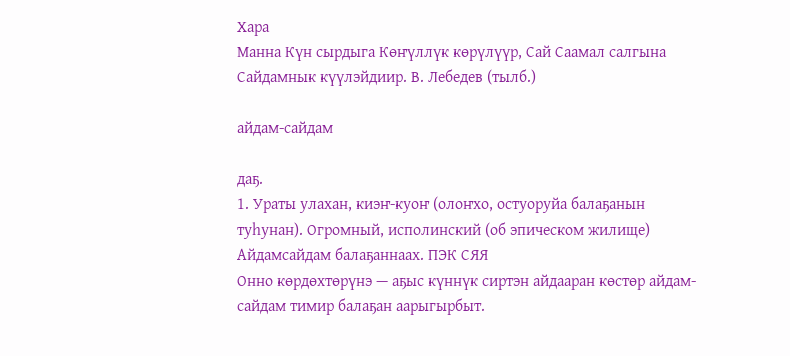Хара
Манна Күн сырдыга Көҥүллүк көрүлүүр, Сай Саамал салгына Сайдамнык күүлэйдиир. В. Лебедев (тылб.)

айдам-сайдам

даҕ.
1. Ураты улахан, киэҥ-куоҥ (олоҥхо, остуоруйа балаҕанын туһунан). Огромный, исполинский (об эпическом жилище)
Айдамсайдам балаҕаннаах. ПЭК СЯЯ
Онно көрдөхтөрүнэ — аҕыс күннүк сиртэн айдааран көстөр айдам-сайдам тимир балаҕан аарыгырбыт.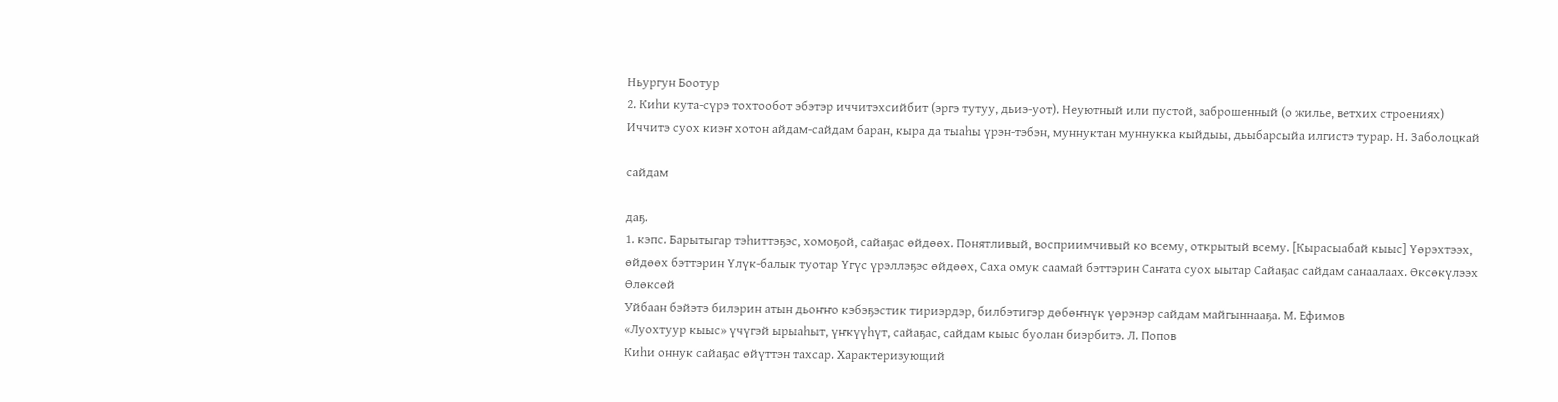Ньургун Боотур
2. Киһи кута-сүрэ тохтообот эбэтэр иччитэхсийбит (эргэ тутуу, дьиэ-уот). Неуютный или пустой, заброшенный (о жилье, ветхих строениях)
Иччитэ суох киэҥ хотон айдам-сайдам баран, кыра да тыаһы үрэн-тэбэн, муннуктан муннукка кыйдыы, дьыбарсыйа илгистэ турар. Н. Заболоцкай

сайдам

даҕ.
1. кэпс. Барытыгар тэһиттэҕэс, хомоҕой, сайаҕас өйдөөх. Понятливый, восприимчивый ко всему, открытый всему. [Кырасыабай кыыс] Үөрэхтээх, өйдөөх бэттэрин Үлүк-балык туотар Үгүс үрэллэҕэс өйдөөх, Саха омук саамай бэттэрин Саҥата суох ыытар Сайаҕас сайдам санаалаах. Өксөкүлээх Өлөксөй
Уйбаан бэйэтэ билэрин атын дьоҥҥо кэбэҕэстик тириэрдэр, билбэтигэр дөбөҥнүк үөрэнэр сайдам майгыннааҕа. М. Ефимов
«Луохтуур кыыс» үчүгэй ырыаһыт, үҥкүүһүт, сайаҕас, сайдам кыыс буолан биэрбитэ. Л. Попов
Киһи оннук сайаҕас өйүттэн тахсар. Характеризующий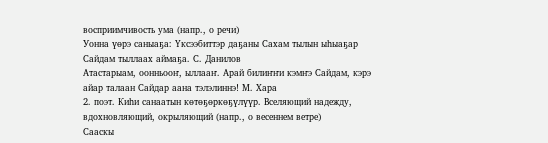восприимчивость ума (напр., о речи)
Уонна үөрэ саныаҕа: Үксээбиттэр даҕаны Сахам тылын ыһыаҕар Сайдам тыллаах аймаҕа. С. Данилов
Атастарыам, оонньооҥ, ыллааҥ. Арай билиҥҥи кэмҥэ Сайдам, кэрэ айар талаан Сайдар аана тэлэлиннэ! М. Хара
2. поэт. Киһи санаатын көтөҕөркөҕүлүүр. Вселяющий надежду, вдохновляющий, окрыляющий (напр., о весеннем ветре)
Сааскы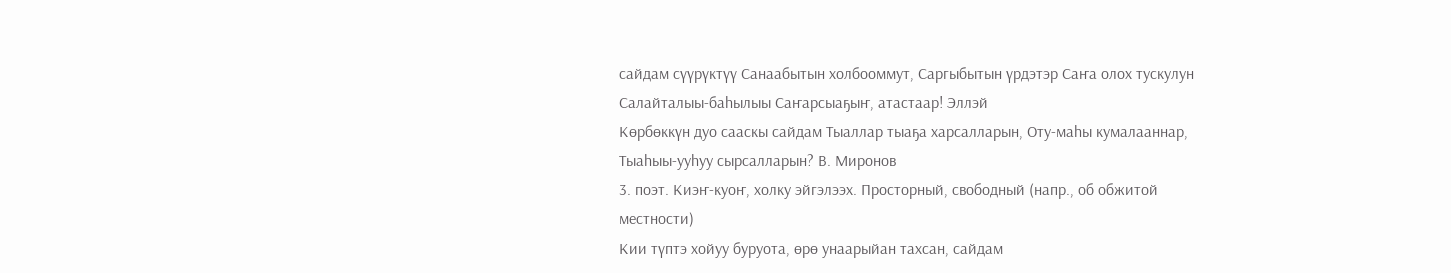сайдам сүүрүктүү Санаабытын холбооммут, Саргыбытын үрдэтэр Саҥа олох тускулун Салайталыы-баһылыы Саҥарсыаҕыҥ, атастаар! Эллэй
Көрбөккүн дуо сааскы сайдам Тыаллар тыаҕа харсалларын, Оту-маһы кумалааннар, Тыаһыы-ууһуу сырсалларын? В. Миронов
3. поэт. Киэҥ-куоҥ, холку эйгэлээх. Просторный, свободный (напр., об обжитой местности)
Кии түптэ хойуу буруота, өрө унаарыйан тахсан, сайдам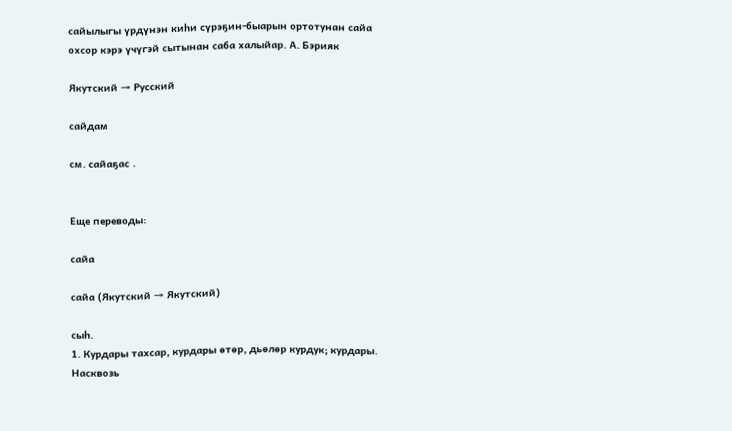сайылыгы үрдүнэн киһи сүрэҕин-быарын ортотунан сайа охсор кэрэ үчүгэй сытынан саба халыйар. А. Бэрияк

Якутский → Русский

сайдам

см. сайаҕас .


Еще переводы:

сайа

сайа (Якутский → Якутский)

сыһ.
1. Курдары тахсар, курдары өтөр, дьөлөр курдук; курдары. Насквозь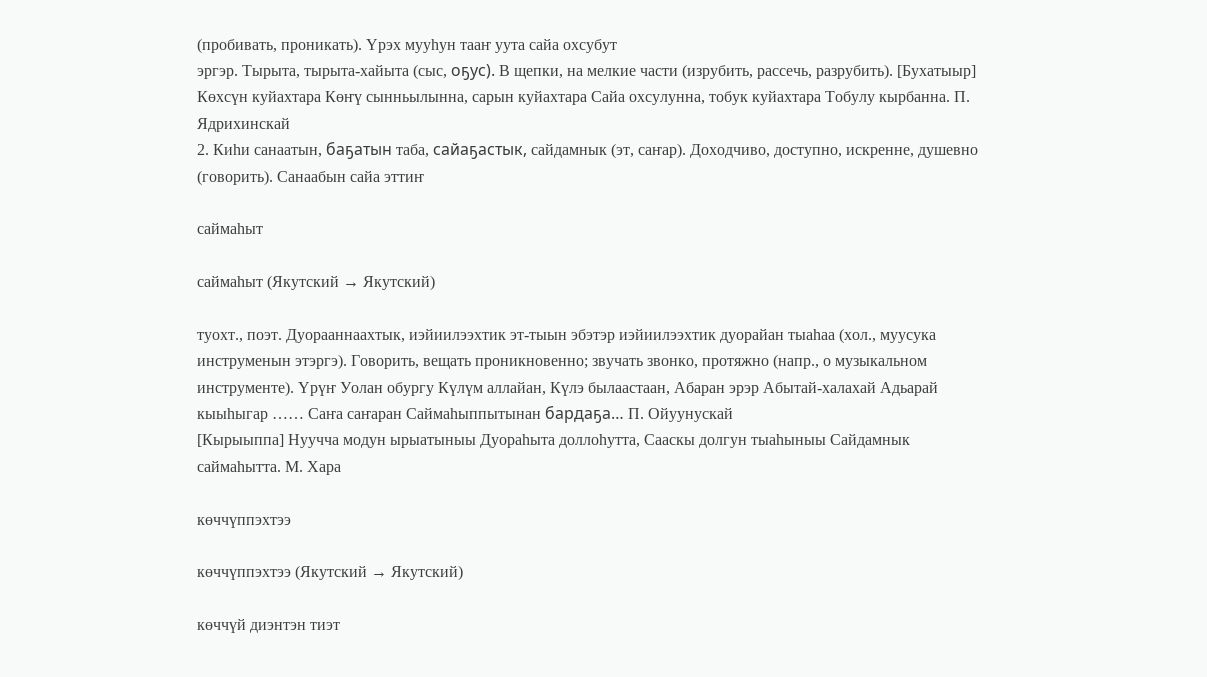(пробивать, проникать). Үрэх мууһун тааҥ уута сайа охсубут
эргэр. Тырыта, тырыта-хайыта (сыс, оҕус). В щепки, на мелкие части (изрубить, рассечь, разрубить). [Бухатыыр] Көхсүн куйахтара Көҥү сынньылынна, сарын куйахтара Сайа охсулунна, тобук куйахтара Тобулу кырбанна. П. Ядрихинскай
2. Киһи санаатын, баҕатын таба, сайаҕастык, сайдамнык (эт, саҥар). Доходчиво, доступно, искренне, душевно (говорить). Санаабын сайа эттиҥ

саймаһыт

саймаһыт (Якутский → Якутский)

туохт., поэт. Дуорааннаахтык, иэйиилээхтик эт-тыын эбэтэр иэйиилээхтик дуорайан тыаһаа (хол., муусука инструменын этэргэ). Говорить, вещать проникновенно; звучать звонко, протяжно (напр., о музыкальном инструменте). Үрүҥ Уолан обургу Күлүм аллайан, Күлэ былаастаан, Абаран эрэр Абытай-халахай Адьарай кыыһыгар …… Саҥа саҥаран Саймаһыппытынан бардаҕа… П. Ойуунускай
[Кырыыппа] Нуучча модун ырыатыныы Дуораһыта доллоһутта, Сааскы долгун тыаһыныы Сайдамнык саймаһытта. М. Хара

көччүппэхтээ

көччүппэхтээ (Якутский → Якутский)

көччүй диэнтэн тиэт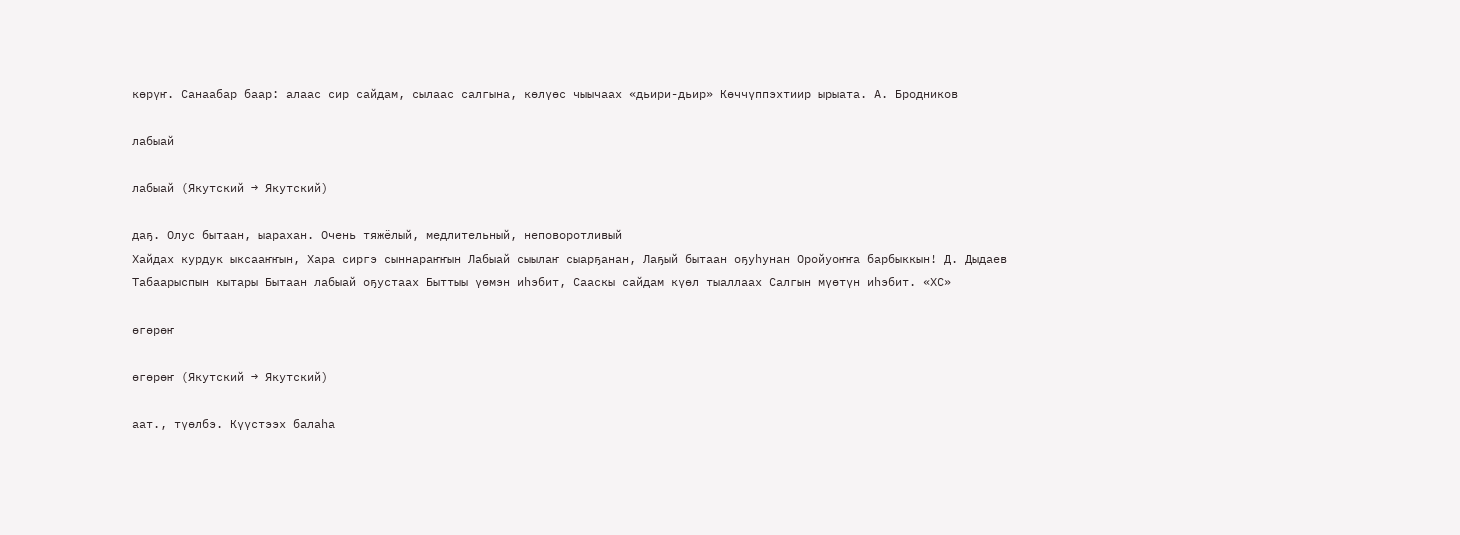көрүҥ. Санаабар баар: алаас сир сайдам, сылаас салгына, көлүөс чыычаах «дьири-дьир» Көччүппэхтиир ырыата. А. Бродников

лабыай

лабыай (Якутский → Якутский)

даҕ. Олус бытаан, ыарахан. Очень тяжёлый, медлительный, неповоротливый
Хайдах курдук ыксааҥҥын, Хара сиргэ сыннараҥҥын Лабыай сыылаҥ сыарҕанан, Лаҕый бытаан оҕуһунан Оройуоҥҥа барбыккын! Д. Дыдаев
Табаарыспын кытары Бытаан лабыай оҕустаах Быттыы үөмэн иһэбит, Сааскы сайдам күөл тыаллаах Салгын мүөтүн иһэбит. «ХС»

өгөрөҥ

өгөрөҥ (Якутский → Якутский)

аат., түөлбэ. Күүстээх балаһа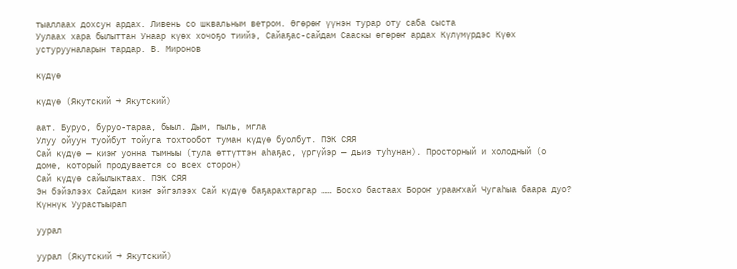тыаллаах дохсун ардах. Ливень со шквальным ветром. Өгөрөҥ үүнэн турар оту саба сыста
Уулаах хара былыттан Унаар күөх хочоҕо тиийэ, Сайаҕас-сайдам Сааскы өгөрөҥ ардах Күлүмүрдэс Күөх устурууналарын тардар. В. Миронов

күдүө

күдүө (Якутский → Якутский)

аат. Буруо, буруо-тараа, быыл. Дым, пыль, мгла
Улуу ойуун туойбут тойуга тохтообот туман күдүө буолбут. ПЭК СЯЯ
Сай күдүө — киэҥ уонна тымныы (тула өттүттэн аһаҕас, үргүйэр — дьиэ туһунан). Просторный и холодный (о доме, который продувается со всех сторон)
Сай күдүө сайылыктаах. ПЭК СЯЯ
Эн бэйэлээх Сайдам киэҥ эйгэлээх Сай күдүө баҕарахтаргар …… Босхо бастаах Бороҥ урааҥхай Чугаһыа баара дуо? Күннүк Уурастыырап

уурал

уурал (Якутский → Якутский)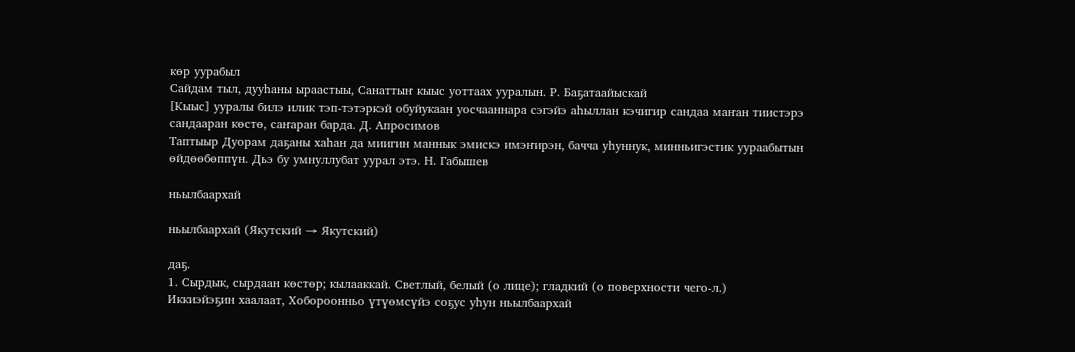көр уурабыл
Сайдам тыл, дууһаны ыраастыы, Санаттыҥ кыыс уоттаах ууралын. Р. Баҕатаайыскай
[Кыыс] ууралы билэ илик тэп-тэтэркэй обуйукаан уосчааннара сэгэйэ аһыллан кэчигир сандаа маҥан тиистэрэ сандааран көстө, саҥаран барда. Д. Апросимов
Таптыыр Дуорам даҕаны хаһан да миигин маннык эмискэ имэҥирэн, бачча уһуннук, минньигэстик уураабытын өйдөөбөппүн. Дьэ бу умнуллубат уурал этэ. Н. Габышев

ньылбаархай

ньылбаархай (Якутский → Якутский)

даҕ.
1. Сырдык, сырдаан көстөр; кылааккай. Светлый, белый (о лице); гладкий (о поверхности чего-л.)
Иккиэйэҕин хаалаат, Хобороонньо үтүөмсүйэ соҕус уһун ньылбаархай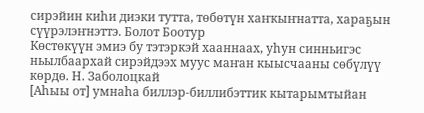сирэйин киһи диэки тутта, төбөтүн хаҥкыҥнатта, хараҕын сүүрэлэҥнэттэ. Болот Боотур
Көстөкүүн эмиэ бу тэтэркэй хааннаах, уһун синньигэс ньылбаархай сирэйдээх муус маҥан кыысчааны сөбүлүү көрдө. Н. Заболоцкай
[Аһыы от] умнаһа биллэр-биллибэттик кытарымтыйан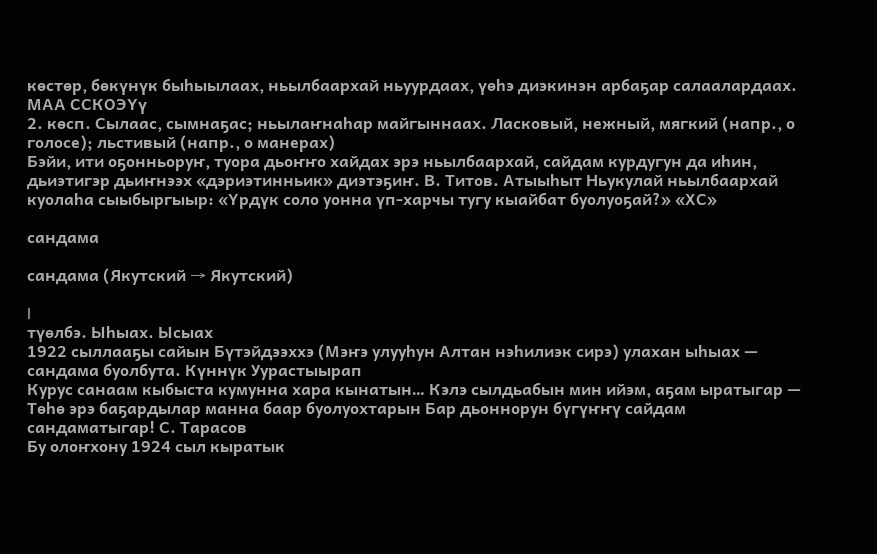көстөр, бөкүнүк быһыылаах, ньылбаархай ньуурдаах, үөһэ диэкинэн арбаҕар салаалардаах. МАА ССКОЭҮү
2. көсп. Сылаас, сымнаҕас; ньылаҥнаһар майгыннаах. Ласковый, нежный, мягкий (напр., о голосе); льстивый (напр., о манерах)
Бэйи, ити оҕонньоруҥ, туора дьоҥҥо хайдах эрэ ньылбаархай, сайдам курдугун да иһин, дьиэтигэр дьиҥнээх «дэриэтинньик» диэтэҕиҥ. В. Титов. Атыыһыт Ньукулай ньылбаархай куолаһа сыыбыргыыр: «Үрдүк соло уонна үп-харчы тугу кыайбат буолуоҕай?» «ХС»

сандама

сандама (Якутский → Якутский)

I
түөлбэ. Ыһыах. Ысыах
1922 сыллааҕы сайын Бүтэйдээххэ (Мэҥэ улууһун Алтан нэһилиэк сирэ) улахан ыһыах — сандама буолбута. Күннүк Уурастыырап
Курус санаам кыбыста кумунна хара кынатын… Кэлэ сылдьабын мин ийэм, аҕам ыратыгар — Төһө эрэ баҕардылар манна баар буолуохтарын Бар дьоннорун бүгүҥҥү сайдам сандаматыгар! С. Тарасов
Бу олоҥхону 1924 сыл кыратык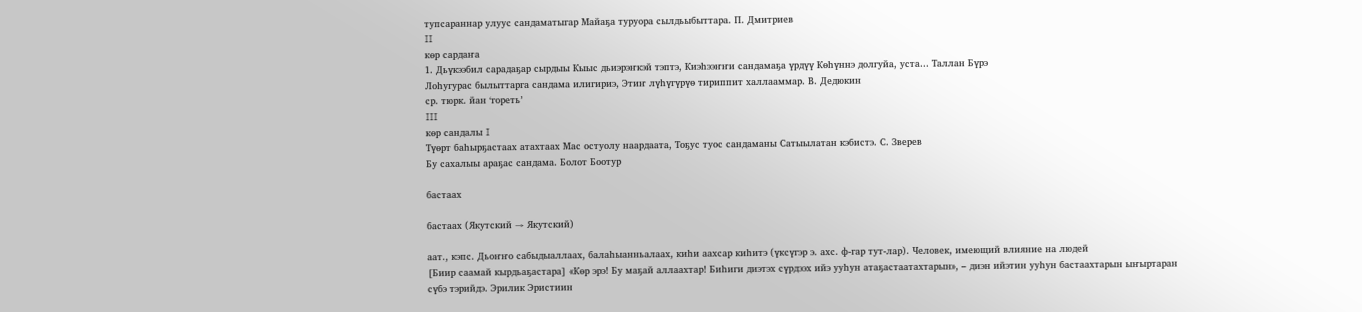тупсараннар улуус сандаматыгар Майаҕа туруора сылдьыбыттара. П. Дмитриев
II
көр сардаҥа
1. Дьүкээбил сарадаҕар сырдыы Кыыс дьиэрэҥкэй тэптэ, Киэһээҥҥи сандамаҕа үрдүү Көһүннэ долгуйа, уста… Таллан Бүрэ
Лоһугурас былыттарга сандама илигириэ, Этиҥ лүһүгүрүө тириппит халлааммар. В. Дедюкин
ср. тюрк. йан ‘гореть’
III
көр сандалы I
Түөрт баһырҕастаах атахтаах Мас остуолу наардаата, Тоҕус туос сандаманы Сатыылатан кэбистэ. С. Зверев
Бу сахалыы араҕас сандама. Болот Боотур

бастаах

бастаах (Якутский → Якутский)

аат., кэпс. Дьоҥҥо сабыдыаллаах, балаһыанньалаах, киһи аахсар киһитэ (үксүгэр э. ахс. ф-гар тут-лар). Человек, имеющий влияние на людей
[Биир саамай кырдьаҕастара] «Көр эрэ! Бу маҕай аллаахтар! Биһиги диэтэх сүрдээх ийэ ууһун атаҕастаатахтарын», – диэн ийэтин ууһун бастаахтарын ыҥыртаран сүбэ тэрийдэ. Эрилик Эристиин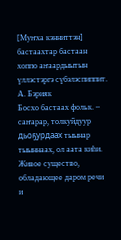[Муҥха кэнниттэн] бастаахтар бастаан хоппо аҥаардыытын үллэстэргэ сүбэлэспиппит. А. Бэрияк
Босхо бастаах фольк. – саҥарар, толкуйдуур дьоҕурдаах тыынар тыыннаах, ол аата киһи. Живое существо, обладающее даром речи и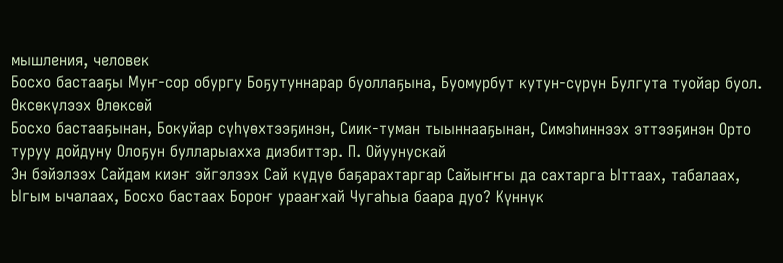мышления, человек
Босхо бастааҕы Муҥ-сор обургу Боҕутуннарар буоллаҕына, Буомурбут кутун-сүрүн Булгута туойар буол. Өксөкүлээх Өлөксөй
Босхо бастааҕынан, Бокуйар сүһүөхтээҕинэн, Сиик-туман тыыннааҕынан, Симэһиннээх эттээҕинэн Орто туруу дойдуну Олоҕун булларыахха диэбиттэр. П. Ойуунускай
Эн бэйэлээх Сайдам киэҥ эйгэлээх Сай күдүө баҕарахтаргар Сайыҥҥы да сахтарга Ыттаах, табалаах, Ыгым ычалаах, Босхо бастаах Бороҥ урааҥхай Чугаһыа баара дуо? Күннүк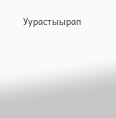Уурастыырап